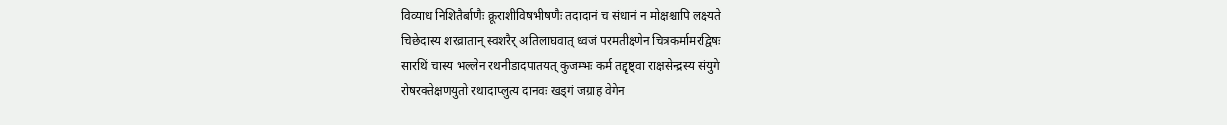विव्याध निशितैर्बाणैः क्रूराशीविषभीषणैः तदादानं च संधानं न मोक्षश्चापि लक्ष्यते
चिछेदास्य शरव्रातान् स्वशरैर् अतिलाघवात् ध्वजं परमतीक्ष्णेन चित्रकर्मामरद्विषः
सारथिं चास्य भल्लेन रथनीडादपातयत् कुजम्भः कर्म तद्दृष्ट्वा राक्षसेन्द्रस्य संयुगे
रोषरक्तेक्षणयुतो रथादाप्लुत्य दानवः खड्गं जग्राह वेगेन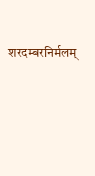शरदम्बरनिर्मलम्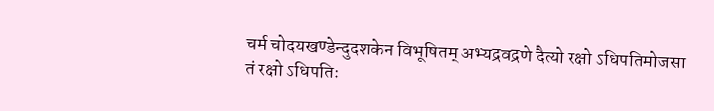चर्म चोदयखण्डेन्दुदशकेन विभूषितम् अभ्यद्रवद्रणे दैत्यो रक्षो ऽधिपतिमोजसा
तं रक्षो ऽधिपतिः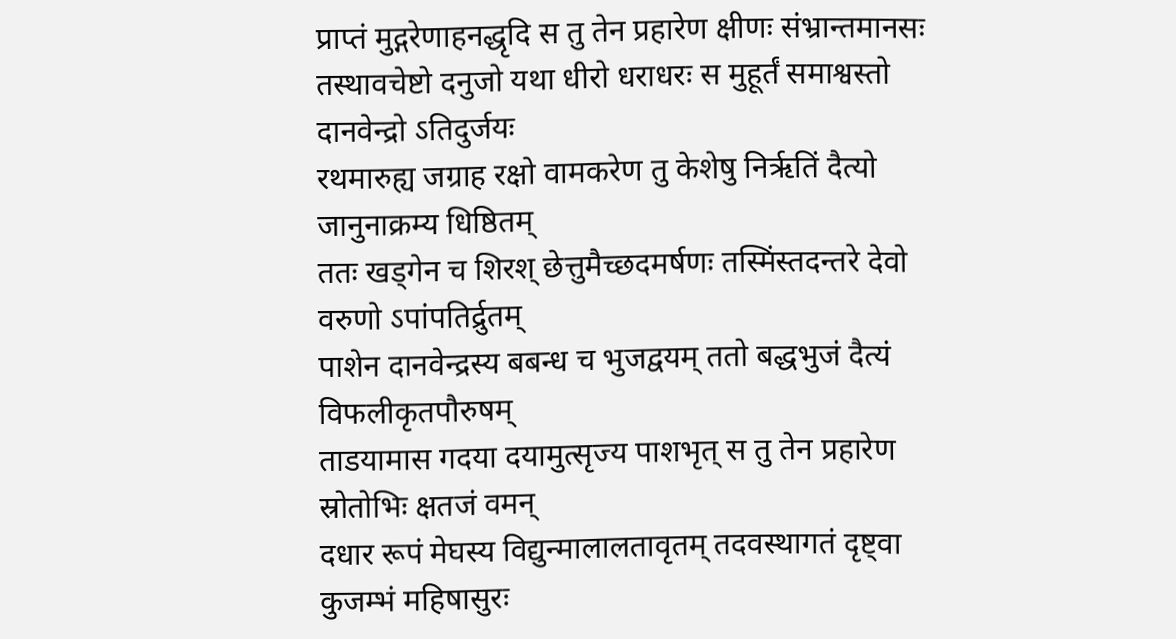प्राप्तं मुद्गरेणाहनद्धृदि स तु तेन प्रहारेण क्षीणः संभ्रान्तमानसः
तस्थावचेष्टो दनुजो यथा धीरो धराधरः स मुहूर्तं समाश्वस्तो दानवेन्द्रो ऽतिदुर्जयः
रथमारुह्य जग्राह रक्षो वामकरेण तु केशेषु निरृतिं दैत्यो जानुनाक्रम्य धिष्ठितम्
ततः खड्गेन च शिरश् छेत्तुमैच्छदमर्षणः तस्मिंस्तदन्तरे देवो वरुणो ऽपांपतिर्द्रुतम्
पाशेन दानवेन्द्रस्य बबन्ध च भुजद्वयम् ततो बद्धभुजं दैत्यं विफलीकृतपौरुषम्
ताडयामास गदया दयामुत्सृज्य पाशभृत् स तु तेन प्रहारेण स्रोतोभिः क्षतजं वमन्
दधार रूपं मेघस्य विद्युन्मालालतावृतम् तदवस्थागतं दृष्ट्वा कुजम्भं महिषासुरः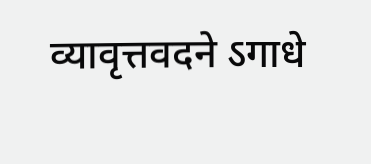व्यावृत्तवदने ऽगाधे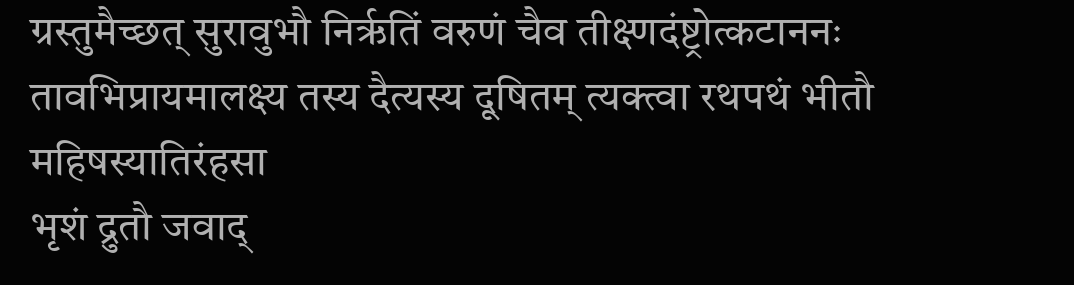ग्रस्तुमैच्छत् सुरावुभौ निरृतिं वरुणं चैव तीक्ष्णदंष्ट्रोत्कटाननः
तावभिप्रायमालक्ष्य तस्य दैत्यस्य दूषितम् त्यक्त्वा रथपथं भीतौ महिषस्यातिरंहसा
भृशं द्रुतौ जवाद्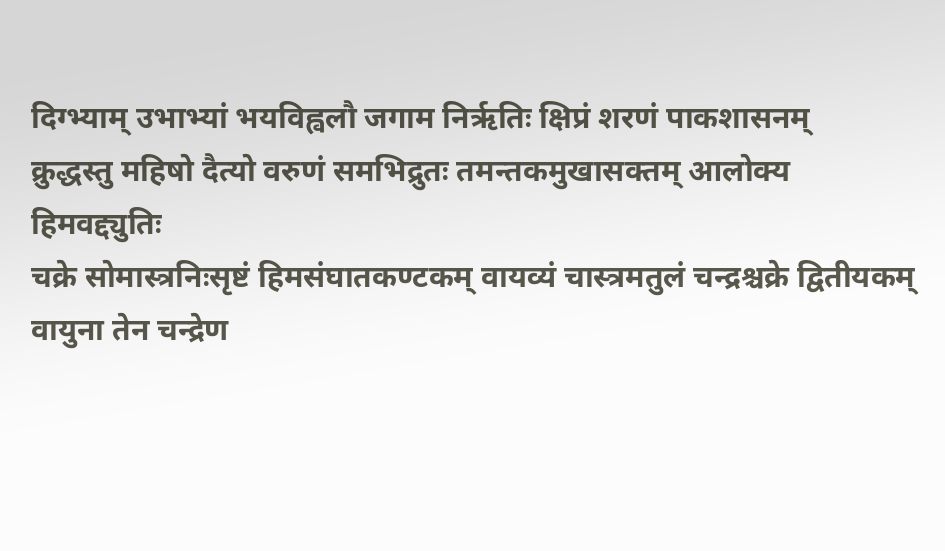दिग्भ्याम् उभाभ्यां भयविह्वलौ जगाम निरृतिः क्षिप्रं शरणं पाकशासनम्
क्रुद्धस्तु महिषो दैत्यो वरुणं समभिद्रुतः तमन्तकमुखासक्तम् आलोक्य हिमवद्द्युतिः
चक्रे सोमास्त्रनिःसृष्टं हिमसंघातकण्टकम् वायव्यं चास्त्रमतुलं चन्द्रश्चक्रे द्वितीयकम्
वायुना तेन चन्द्रेण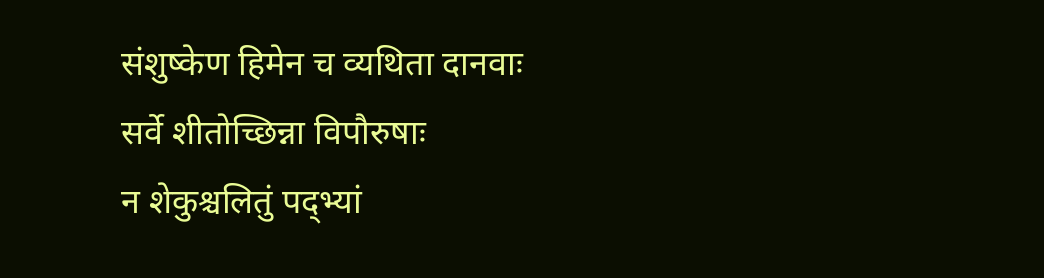संशुष्केण हिमेन च व्यथिता दानवाः सर्वे शीतोच्छिन्ना विपौरुषाः
न शेकुश्चलितुं पद्भ्यां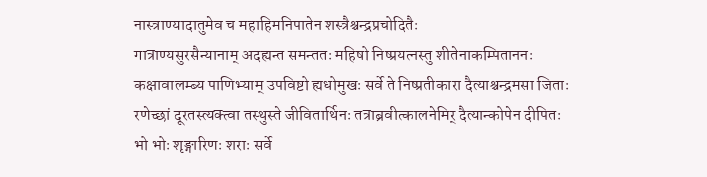नास्त्राण्यादातुमेव च महाहिमनिपातेन शस्त्रैश्चन्द्रप्रचोदितैः
गात्राण्यसुरसैन्यानाम् अदह्यन्त समन्ततः महिषो निष्प्रयत्नस्तु शीतेनाकम्पिताननः
कक्षावालम्ब्य पाणिभ्याम् उपविष्टो ह्यधोमुखः सर्वे ते निष्प्रतीकारा दैत्याश्चन्द्रमसा जिताः
रणेच्छां दूरतस्त्यक्त्वा तस्थुस्ते जीवितार्थिनः तत्राब्रवीत्कालनेमिर् दैत्यान्कोपेन दीपितः
भो भोः शृङ्गारिणः शराः सर्वे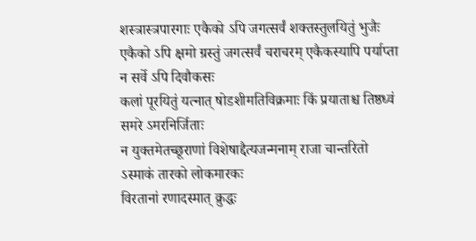शस्त्रास्त्रपारगाः एकैको ऽपि जगत्सर्वं शक्तस्तुलयितुं भुजैः
एकैको ऽपि क्षमो ग्रस्तुं जगत्सर्वं चराचरम् एकैकस्यापि पर्याप्ता न सर्वे ऽपि दिवौकसः
कलां पूरयितुं यत्नात् षोडशीमतिविक्रमाः किं प्रयाताश्च तिष्ठध्वं समरे ऽमरनिर्जिताः
न युक्तमेतच्छूराणां विशेषाद्दैत्यजन्मनाम् राजा चान्तरितो ऽस्माकं तारको लोकमारकः
विरतानां रणादस्मात् क्रुद्धः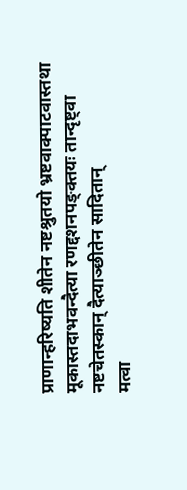प्राणान्हरिष्यति शीतेन नष्टश्रुतयो भ्रष्टवाक्पाटवास्तथा
मूकास्तदाभवन्दैत्या रणद्दशनपङ्क्तयः तान्दृष्ट्वा नष्टचेतस्कान् दैत्याञ्छीतेन सादितान्
मत्वा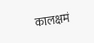कालक्षमं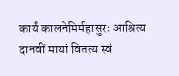कार्यं कालनेमिर्महासुरः आश्रित्य दानवीं मायां वितत्य स्वं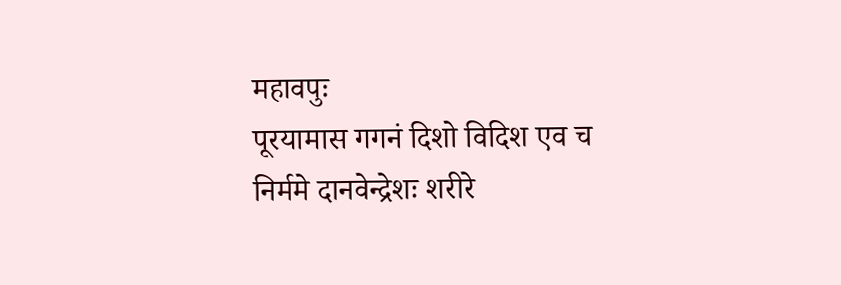महावपुः
पूरयामास गगनं दिशो विदिश एव च निर्ममे दानवेन्द्रेशः शरीरे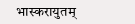भास्करायुतम्